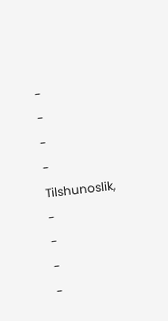-
-
-
-
Tilshunoslik,
-
-
-
-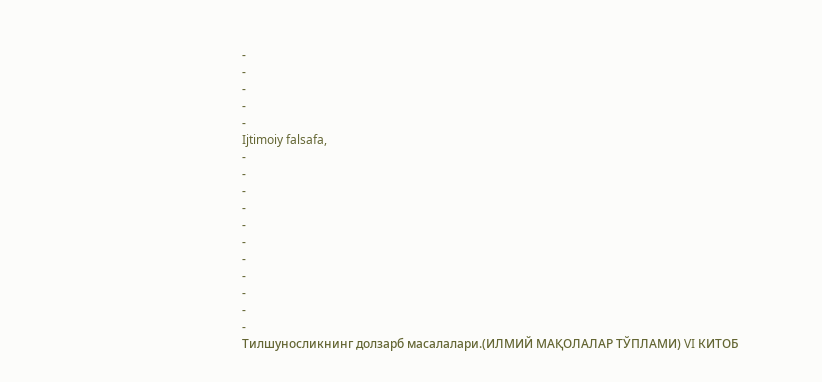-
-
-
-
-
Ijtimoiy falsafa,
-
-
-
-
-
-
-
-
-
-
-
Тилшуносликнинг долзарб масалалари.(ИЛМИЙ МАҚОЛАЛАР ТЎПЛАМИ) VI КИТОБ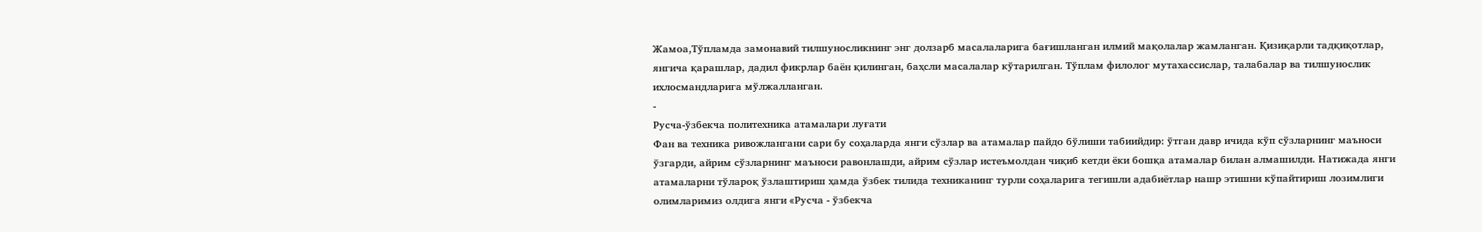Жамоа,Тўпламда замонавий тилшуносликнинг энг долзарб масалаларига бағишланган илмий мақолалар жамланган. Қизиқарли тадқиқотлар, янгича қарашлар, дадил фикрлар баён қилинган, баҳсли масалалар кўтарилган. Тўплам филолог мутахассислар, талабалар ва тилшунослик ихлосмандларига мўлжалланган.
-
Русча-ўзбекча политехника атамалари луғати
Фан ва техника ривожлангани сари бу соҳаларда янги сўзлар ва атамалар пайдо бўлиши табиийдир: ўтган давр ичида кўп сўзларнинг маъноси ўзгарди, айрим сўзларнинг маъноси равонлашди, айрим сўзлар истеъмолдан чиқиб кетди ёки бошқа атамалар билан алмашилди. Натижада янги атамаларни тўлароқ ўзлаштириш ҳамда ўзбек тилида техниканинг турли соҳаларига тегишли адабиётлар нашр этишни кўпайтириш лозимлиги олимларимиз олдига янги «Русча - ўзбекча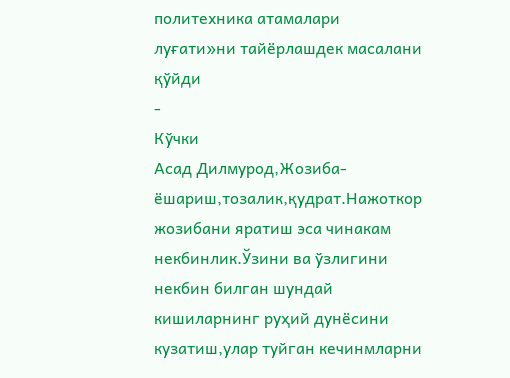политехника атамалари луғати»ни тайёрлашдек масалани қўйди
-
Кўчки
Асад Дилмурод,Жозиба-ёшариш,тозалик,қудрат.Нажоткор жозибани яратиш эса чинакам некбинлик.Ўзини ва ўзлигини некбин билган шундай кишиларнинг руҳий дунёсини кузатиш,улар туйган кечинмларни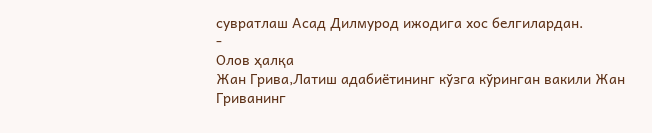сувратлаш Асад Дилмурод ижодига хос белгилардан.
-
Олов ҳалқа
Жан Грива,Латиш адабиётининг кўзга кўринган вакили Жан Гриванинг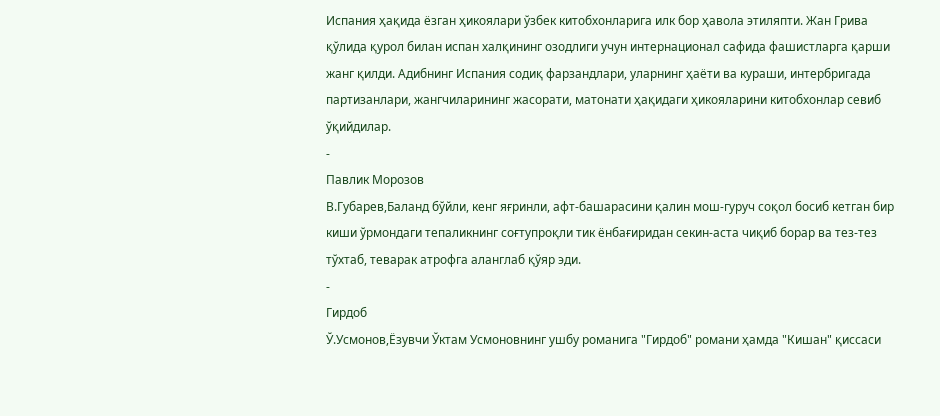Испания ҳақида ёзган ҳикоялари ўзбек китобхонларига илк бор ҳавола этиляпти. Жан Грива қўлида қурол билан испан халқининг озодлиги учун интернационал сафида фашистларга қарши жанг қилди. Адибнинг Испания содиқ фарзандлари, уларнинг ҳаёти ва кураши, интербригада партизанлари, жангчиларининг жасорати, матонати ҳақидаги ҳикояларини китобхонлар севиб ўқийдилар.
-
Павлик Морозов
В.Губарев,Баланд бўйли, кенг яғринли, афт-башарасини қалин мош-гуруч соқол босиб кетган бир киши ўрмондаги тепаликнинг соғтупроқли тик ёнбағиридан секин-аста чиқиб борар ва тез-тез тўхтаб, теварак атрофга аланглаб қўяр эди.
-
Гирдоб
Ў.Усмонов,Ёзувчи Ўктам Усмоновнинг ушбу романига "Гирдоб" романи ҳамда "Кишан" қиссаси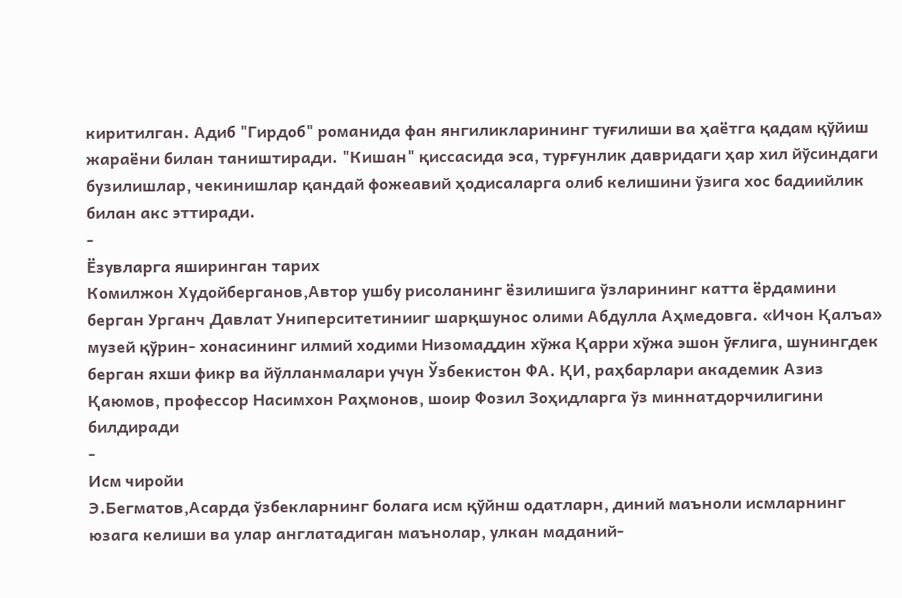киритилган. Адиб "Гирдоб" романида фан янгиликларининг туғилиши ва ҳаётга қадам қўйиш жараёни билан таништиради. "Кишан" қиссасида эса, турғунлик давридаги ҳар хил йўсиндаги бузилишлар, чекинишлар қандай фожеавий ҳодисаларга олиб келишини ўзига хос бадиийлик билан акс эттиради.
-
Ёзувларга яширинган тарих
Комилжон Худойберганов,Автор ушбу рисоланинг ёзилишига ўзларининг катта ёрдамини берган Урганч Давлат Униперситетинииг шарқшунос олими Абдулла Аҳмедовга. «Ичон Қалъа» музей қўрин- хонасининг илмий ходими Низомаддин хўжа Қарри хўжа эшон ўғлига, шунингдек берган яхши фикр ва йўлланмалари учун Ўзбекистон ФА. ҚИ, раҳбарлари академик Азиз Қаюмов, профессор Насимхон Раҳмонов, шоир Фозил Зоҳидларга ўз миннатдорчилигини билдиради
-
Исм чиройи
Э.Бегматов,Асарда ўзбекларнинг болага исм қўйнш одатларн, диний маъноли исмларнинг юзага келиши ва улар англатадиган маънолар, улкан маданий-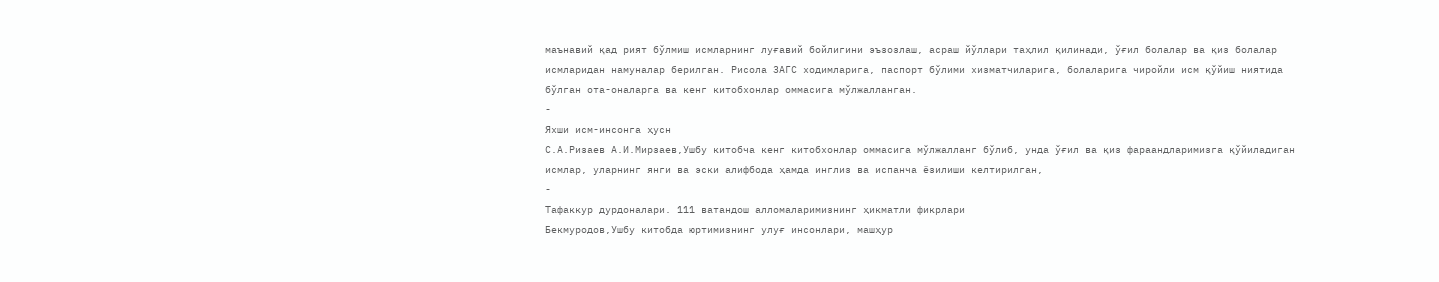маънавий қад рият бўлмиш исмларнинг луғавий бойлигини эъзозлаш, асраш йўллари таҳлил қилинади, ўғил болалар ва қиз болалар исмларидан намуналар берилган. Рисола ЗАГС ходимларига, паспорт бўлими хизматчиларига, болаларига чиройли исм қўйиш ниятида бўлган ота-оналарга ва кенг китобхонлар оммасига мўлжалланган.
-
Яхши исм-инсонга ҳусн
С.А.Ризаев А.И.Мирзаев,Ушбу китобча кенг китобхонлар оммасига мўлжалланг бўлиб, унда ўғил ва қиз фараандларимизга қўйиладиган исмлар, уларнинг янги ва эски алифбода ҳамда инглиз ва испанча ёзилиши келтирилган,
-
Тафаккур дурдоналари. 111 ватандош алломаларимизнинг ҳикматли фикрлари
Бекмуродов,Ушбу китобда юртимизнинг улуғ инсонлари, машҳур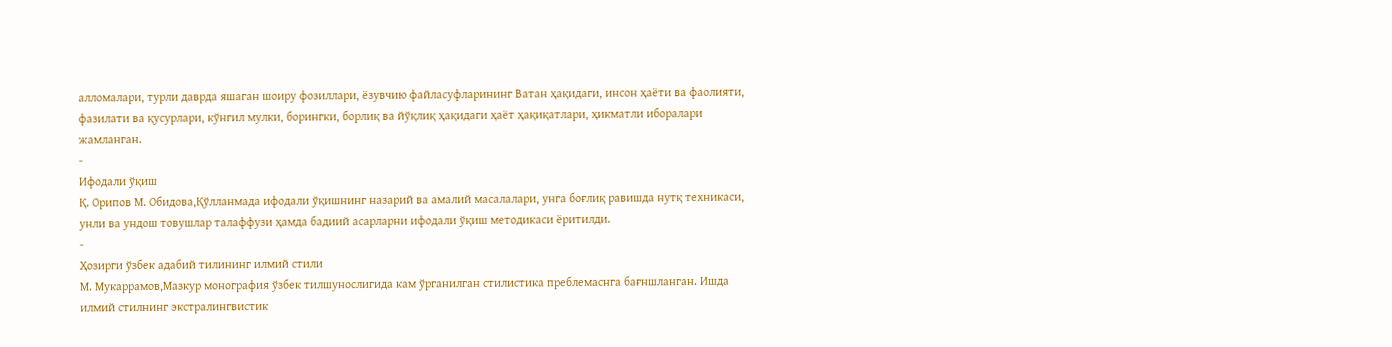алломалари, турли даврда яшаган шоиру фозиллари, ёзувчию файласуфларининг Ватан ҳақидаги, инсон ҳаёти ва фаолияти, фазилати ва қусурлари, кўнгил мулки, борингки, борлиқ ва йўқлиқ ҳақидаги ҳаёт ҳақиқатлари, ҳикматли иборалари жамланган.
-
Ифодали ўқиш
Қ. Орипов М. Обидова,Қўлланмада ифодали ўқишнинг назарий ва амалий масалалари, унга боғлиқ равишда нутқ техникаси, унли ва ундош товушлар талаффузи ҳамда бадиий асарларни ифодали ўқиш методикаси ёритилди.
-
Ҳозирги ўзбек адабий тилининг илмий стили
М. Мукаррамов,Мазкур монография ўзбек тилшунослигида кам ўрганилган стилистика преблемаснга бағншланган. Ишда илмий стилнинг экстралингвистик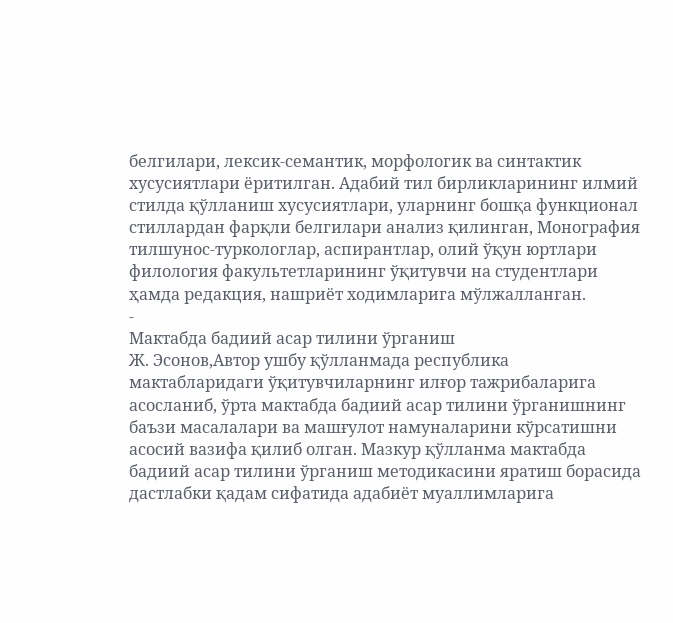белгилари, лексик-семантик, морфологик ва синтактик хусусиятлари ёритилган. Адабий тил бирликларининг илмий стилда қўлланиш хусусиятлари, уларнинг бошқа функционал стиллардан фарқли белгилари анализ қилинган, Монография тилшунос-туркологлар, аспирантлар, олий ўқун юртлари филология факультетларининг ўқитувчи на студентлари ҳамда редакция, нашриёт ходимларига мўлжалланган.
-
Мактабда бадиий асар тилини ўрганиш
Ж. Эсонов,Автор ушбу қўлланмада республика мактабларидаги ўқитувчиларнинг илғор тажрибаларига асосланиб, ўрта мактабда бадиий асар тилини ўрганишнинг баъзи масалалари ва машғулот намуналарини кўрсатишни асосий вазифа қилиб олган. Мазкур қўлланма мактабда бадиий асар тилини ўрганиш методикасини яратиш борасида дастлабки қадам сифатида адабиёт муаллимларига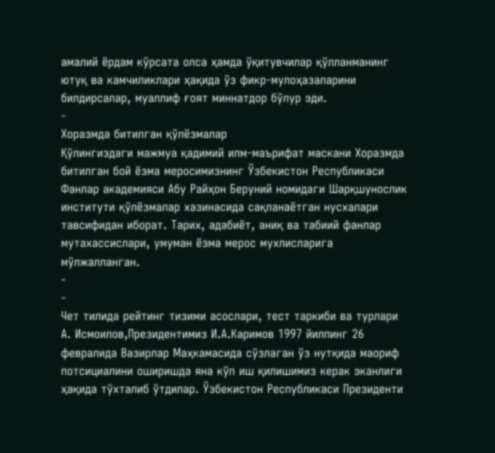амалий ёрдам кўрсата олса ҳамда ўқитувчилар қўлланманинг ютуқ ва камчиликлари ҳақида ўз фикр-мулоҳазаларини билдирсалар, муаллиф ғоят миннатдор бўлур эди.
-
Хоразмда битилган қўлёзмалар
Қўлингиздаги мажмуа қадимий илм-маърифат маскани Хоразмда битилган бой ёзма меросимизнинг Ўзбекистон Республикаси Фанлар академияси Абу Райҳон Беруний номидаги Шарқшунослик институти қўлёзмалар хазинасида сақланаётган нусхалари тавсифидан иборат. Тарих, адабиёт, аниқ ва табиий фанлар мутахассислари, умуман ёзма мерос мухлисларига мўлжалланган.
-
-
Чет тилида рейтинг тизими асослари, тест таркиби ва турлари
А. Исмоилов,Президентимиз И.А.Каримов 1997 йилпинг 26 февралида Вазирлар Маҳкамасида сўзлаган ўз нутқида маориф потсициалини оширишда яна кўп иш қилишимиз керак эканлиги ҳақида тўхталиб ўтдилар. Ўзбекистон Республикаси Президенти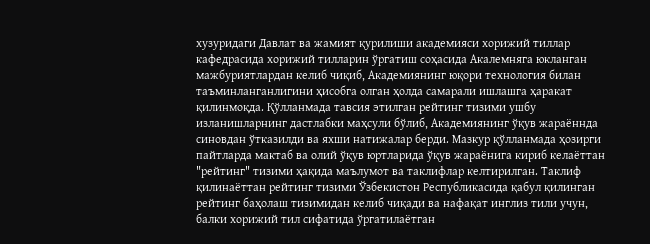хузуридаги Давлат ва жамият қурилиши академияси хорижий тиллар кафедрасида хорижий тилларин ўргатиш соҳасида Акалемняга юкланган мажбуриятлардан келиб чиқиб, Академиянинг юқори технология билан таъминланганлигини ҳисобга олган ҳолда самарали ишлашга ҳаракат қилинмоқда. Қўлланмада тавсия этилган рейтинг тизими ушбу изланишларнинг дастлабки маҳсули бўлиб, Академиянинг ўқув жараённда синовдан ўтказилди ва яхши натижалар берди. Мазкур қўлланмада ҳозирги пайтларда мактаб ва олий ўқув юртларида ўқув жараёнига кириб келаёттан "рейтинг" тизими ҳақида маълумот ва таклифлар келтирилган. Таклиф қилинаёттан рейтинг тизими Ўзбекистон Республикасида қабул қилинган рейтинг баҳолаш тизимидан келиб чиқади ва нафақат инглиз тили учун, балки хорижий тил сифатида ўргатилаётган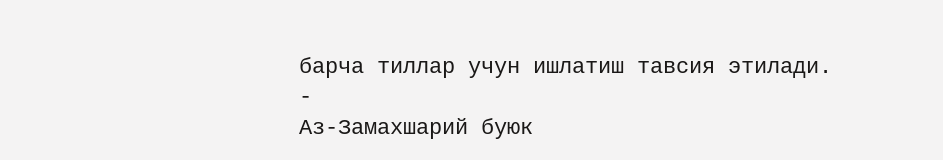барча тиллар учун ишлатиш тавсия этилади.
-
Аз-Замахшарий буюк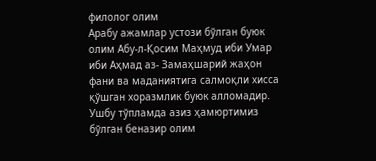филолог олим
Арабу ажамлар устози бўлган буюк олим Абу-л-Қосим Маҳмуд иби Умар иби Аҳмад аз- Замаҳшарий жаҳон фани ва маданиятига салмоқли хисса қўшган хоразмлик буюк алломадир. Ушбу тўпламда азиз ҳамюртимиз бўлган беназир олим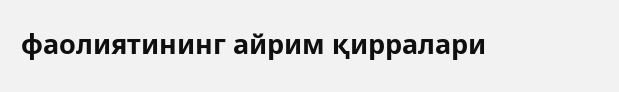фаолиятининг айрим қирралари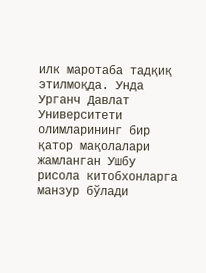илк маротаба тадқиқ этилмоқда. Унда Урганч Давлат Университети олимларининг бир қатор мақолалари жамланган Ушбу рисола китобхонларга манзур бўлади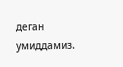деган умиддамиз.